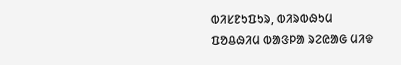ᱵᱤᱥᱱᱩᱯᱩᱨ, ᱵᱤᱨᱵᱷᱩᱢ
ᱯᱚᱪᱷᱤᱢ ᱵᱟᱝᱞᱟ ᱨᱮᱭᱟᱜ ᱢᱤᱫ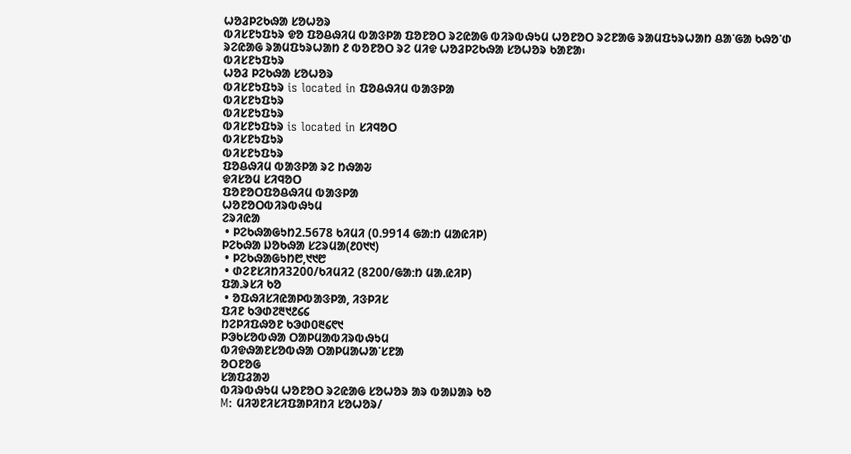ᱦᱚᱲᱞᱮᱠᱷᱟ ᱥᱚᱦᱚᱨ
ᱵᱤᱥᱱᱩᱯᱩᱨ ᱫᱚ ᱯᱚᱪᱷᱤᱢ ᱵᱟᱝᱞᱟ ᱯᱚᱱᱚᱛ ᱨᱮᱭᱟᱜ ᱵᱤᱨᱵᱷᱩᱢ ᱦᱚᱱᱚᱛ ᱨᱮᱱᱟᱜ ᱨᱟᱢᱯᱩᱨᱦᱟᱴ ᱪᱟᱸᱜᱟ ᱠᱷᱚᱸᱰ ᱨᱮᱭᱟᱜ ᱨᱟᱢᱯᱩᱨᱦᱟᱴ ᱒ ᱵᱚᱱᱚᱛ ᱨᱮ ᱢᱤᱫ ᱦᱚᱲᱞᱮᱠᱷᱟ ᱥᱚᱦᱚᱨ ᱠᱟᱱᱟ᱾
ᱵᱤᱥᱱᱩᱯᱩᱨ
ᱦᱚᱲ ᱞᱮᱠᱷᱟ ᱥᱚᱦᱚᱨ
ᱵᱤᱥᱱᱩᱯᱩᱨ is located in ᱯᱚᱪᱷᱤᱢ ᱵᱟᱝᱞᱟ
ᱵᱤᱥᱱᱩᱯᱩᱨ
ᱵᱤᱥᱱᱩᱯᱩᱨ
ᱵᱤᱥᱱᱩᱯᱩᱨ is located in ᱥᱤᱧᱚᱛ
ᱵᱤᱥᱱᱩᱯᱩᱨ
ᱵᱤᱥᱱᱩᱯᱩᱨ
ᱯᱚᱪᱷᱤᱢ ᱵᱟᱝᱞᱟ ᱨᱮ ᱴᱷᱟᱶ
ᱫᱤᱥᱚᱢ ᱥᱤᱧᱚᱛ
ᱯᱚᱱᱚᱛᱯᱚᱪᱷᱤᱢ ᱵᱟᱝᱞᱟ
ᱦᱚᱱᱚᱛᱵᱤᱨᱵᱷᱩᱢ
ᱮᱨᱤᱭᱟ
 • ᱞᱮᱠᱷᱟᱜᱩᱴ2.5678 ᱠᱤᱢᱤ (0.9914 ᱜᱟᱺᱴ ᱢᱟᱭᱤᱞ)
ᱞᱮᱠᱷᱟ ᱡᱚᱠᱷᱟ ᱥᱮᱨᱢᱟ(᱒᱐᱑᱑)
 • ᱞᱮᱠᱷᱟᱜᱩᱴ᱘,᱑᱑᱘
 • ᱰᱮᱱᱥᱤᱴᱤ3200/ᱠᱤᱢᱤ2 (8200/ᱜᱟᱺᱴ ᱢᱟᱹᱭᱤᱞ)
ᱯᱟᱹᱨᱥᱤ ᱠᱚ
 • ᱚᱯᱷᱤᱥᱤᱭᱟᱞᱵᱟᱝᱞᱟ, ᱤᱝᱞᱤᱥ
ᱯᱤᱱ ᱠᱳᱰ᱗᱓᱑᱒᱔᱔
ᱴᱮᱞᱤᱯᱷᱚᱱ ᱠᱳᱰ᱐᱓᱔᱖᱑
ᱞᱳᱠᱥᱚᱵᱷᱟ ᱛᱟᱞᱢᱟᱵᱤᱨᱵᱷᱩᱢ
ᱵᱤᱫᱷᱟᱱᱥᱚᱵᱷᱟ ᱛᱟᱞᱢᱟᱦᱟᱸᱥᱱᱟ
ᱚᱛᱱᱚᱜ
ᱥᱟᱯᱲᱟᱣ
ᱵᱤᱨᱵᱷᱩᱢ ᱦᱚᱱᱚᱛ ᱨᱮᱭᱟᱜ ᱥᱚᱦᱚᱨ ᱟᱨ ᱵᱟᱡᱟᱨ ᱠᱚ
M: ᱢᱤᱣᱱᱤᱥᱤᱯᱟᱞᱤᱴᱤ ᱥᱚᱦᱚᱨ/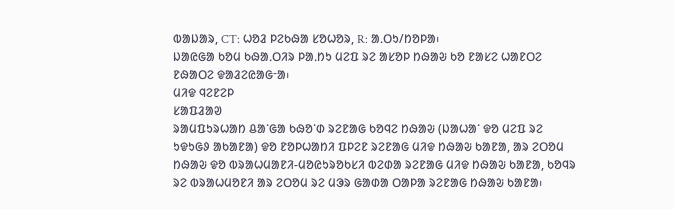ᱵᱟᱡᱟᱨ, CT: ᱦᱚᱲ ᱞᱮᱠᱷᱟ ᱥᱚᱦᱚᱨ, R: ᱟᱹᱛᱩ/ᱴᱚᱞᱟ᱾
ᱡᱟᱭᱜᱟ ᱠᱚᱢ ᱠᱷᱟᱹᱛᱤᱨ ᱞᱟᱹᱴᱩ ᱢᱮᱯ ᱨᱮ ᱟᱥᱚᱞ ᱴᱷᱟᱶ ᱠᱚ ᱱᱟᱥᱮ ᱦᱟᱱᱛᱮ ᱱᱷᱟᱛᱮ ᱫᱟᱲᱮᱭᱟᱜᱼᱟ᱾
ᱢᱤᱫ ᱧᱮᱱᱮᱞ
ᱥᱟᱯᱲᱟᱣ
ᱨᱟᱢᱯᱩᱨᱦᱟᱴ ᱪᱟᱸᱜᱟ ᱠᱷᱚᱸᱰ ᱨᱮᱱᱟᱜ ᱠᱚᱧᱮ ᱴᱷᱟᱶ (ᱡᱟᱦᱟᱸ ᱫᱚ ᱢᱮᱯ ᱨᱮ ᱩᱫᱩᱜᱽ ᱟᱠᱟᱱᱟ) ᱫᱚ ᱱᱚᱞᱦᱟᱴᱤ ᱯᱞᱮᱱ ᱨᱮᱱᱟᱜ ᱢᱤᱫ ᱴᱷᱟᱶ ᱠᱟᱱᱟ, ᱟᱨ ᱮᱛᱚᱢ ᱴᱷᱟᱶ ᱫᱚ ᱵᱨᱟᱦᱢᱟᱱᱤ-ᱢᱚᱭᱩᱨᱚᱠᱥᱤ ᱵᱮᱰᱟ ᱨᱮᱱᱟᱜ ᱢᱤᱫ ᱴᱷᱟᱶ ᱠᱟᱱᱟ, ᱠᱚᱧᱨ ᱨᱮ ᱵᱨᱟᱦᱢᱚᱱᱤ ᱟᱨ ᱮᱛᱚᱢ ᱨᱮ ᱢᱳᱨ ᱜᱟᱰᱟ ᱛᱟᱞᱟ ᱨᱮᱱᱟᱜ ᱴᱷᱟᱶ ᱠᱟᱱᱟ᱾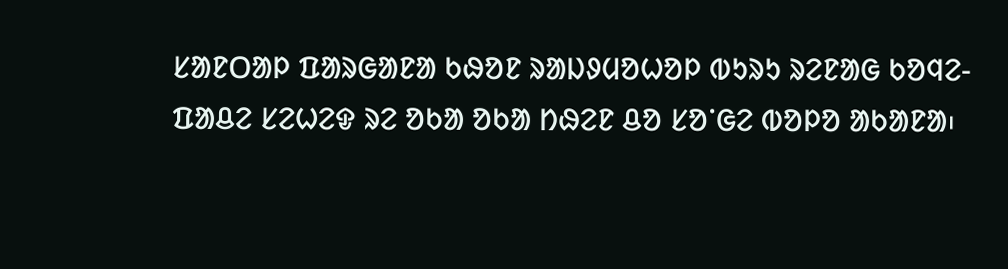ᱥᱟᱱᱛᱟᱞ ᱯᱟᱨᱜᱟᱱᱟ ᱠᱷᱚᱱ ᱨᱟᱡᱽᱢᱚᱦᱚᱞ ᱵᱩᱨᱩ ᱨᱮᱱᱟᱜ ᱠᱚᱧᱮ-ᱯᱟᱪᱮ ᱥᱮᱦᱮᱫ ᱨᱮ ᱚᱠᱟ ᱚᱠᱟ ᱴᱷᱮᱱ ᱪᱚ ᱥᱚᱸᱜᱮ ᱵᱚᱞᱚ ᱟᱠᱟᱱᱟ᱾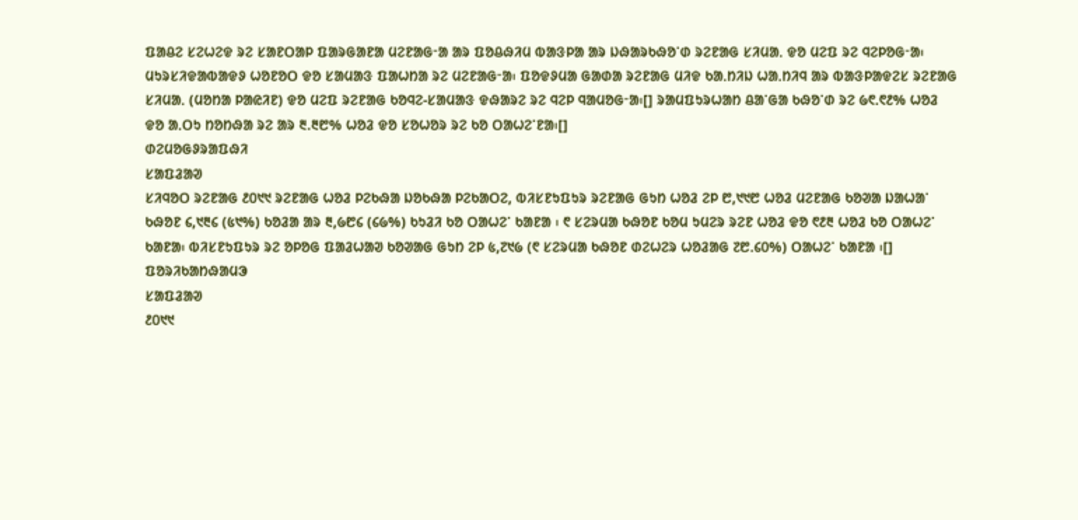ᱯᱟᱪᱮ ᱥᱮᱦᱮᱫ ᱨᱮ ᱥᱟᱱᱛᱟᱞ ᱯᱟᱨᱜᱟᱱᱟ ᱢᱮᱱᱟᱜᱼᱟ ᱟᱨ ᱯᱚᱪᱷᱤᱢ ᱵᱟᱝᱞᱟ ᱟᱨ ᱡᱷᱟᱨᱠᱷᱚᱸᱰ ᱨᱮᱱᱟᱜ ᱥᱤᱢᱟᱹ ᱫᱚ ᱢᱮᱯ ᱨᱮ ᱧᱮᱞᱚᱜᱼᱟ᱾ ᱢᱩᱨᱥᱤᱫᱟᱵᱟᱫᱽ ᱦᱚᱱᱚᱛ ᱫᱚ ᱥᱟᱢᱟᱝ ᱯᱟᱦᱴᱟ ᱨᱮ ᱢᱮᱱᱟᱜᱼᱟ᱾ ᱯᱚᱫᱽᱢᱟ ᱜᱟᱰᱟ ᱨᱮᱱᱟᱜ ᱢᱤᱫ ᱠᱟᱹᱴᱤᱡ ᱦᱟᱹᱴᱤᱧ ᱟᱨ ᱵᱟᱝᱞᱟᱫᱮᱥ ᱨᱮᱱᱟᱜ ᱥᱤᱢᱟᱹ (ᱢᱚᱴᱟ ᱞᱟᱭᱤᱱ) ᱫᱚ ᱢᱮᱯ ᱨᱮᱱᱟᱜ ᱠᱚᱧᱮ-ᱥᱟᱢᱟᱝ ᱫᱷᱟᱨᱮ ᱨᱮ ᱧᱮᱞ ᱧᱟᱢᱚᱜᱼᱟ᱾[] ᱨᱟᱢᱯᱩᱨᱦᱟᱴ ᱪᱟᱸᱜᱟ ᱠᱷᱚᱸᱰ ᱨᱮ ᱙᱖.᱖᱒% ᱦᱚᱲ ᱫᱚ ᱟᱹᱛᱩ ᱴᱚᱴᱷᱟ ᱨᱮ ᱟᱨ ᱓.᱓᱘% ᱦᱚᱲ ᱫᱚ ᱥᱚᱦᱚᱨ ᱨᱮ ᱠᱚ ᱛᱟᱦᱮᱸᱱᱟ᱾[]
ᱰᱮᱢᱚᱜᱽᱨᱟᱯᱷᱤ
ᱥᱟᱯᱲᱟᱣ
ᱥᱤᱧᱚᱛ ᱨᱮᱱᱟᱜ ᱒᱐᱑᱑ ᱨᱮᱱᱟᱜ ᱦᱚᱲ ᱞᱮᱠᱷᱟ ᱡᱚᱠᱷᱟ ᱞᱮᱠᱟᱛᱮ, ᱵᱤᱥᱱᱩᱯᱩᱨ ᱨᱮᱱᱟᱜ ᱜᱩᱴ ᱦᱚᱲ ᱮᱞ ᱘,᱑᱑᱘ ᱦᱚᱲ ᱢᱮᱱᱟᱜ ᱠᱚᱣᱟ ᱡᱟᱦᱟᱸ ᱠᱷᱚᱱ ᱔,᱑᱓᱔ (᱕᱑%) ᱠᱚᱲᱟ ᱟᱨ ᱓,᱙᱘᱔ (᱔᱙%) ᱠᱩᱲᱤ ᱠᱚ ᱛᱟᱦᱮᱸ ᱠᱟᱱᱟ ᱾ ᱖ ᱥᱮᱨᱢᱟ ᱠᱷᱚᱱ ᱠᱚᱢ ᱩᱢᱮᱨ ᱨᱮᱱ ᱦᱚᱲ ᱫᱚ ᱖᱒᱓ ᱦᱚᱲ ᱠᱚ ᱛᱟᱦᱮᱸ ᱠᱟᱱᱟ᱾ ᱵᱤᱥᱱᱩᱯᱩᱨ ᱨᱮ ᱚᱞᱚᱜ ᱯᱟᱲᱦᱟᱣ ᱠᱚᱣᱟᱜ ᱜᱩᱴ ᱮᱞ ᱕,᱗᱑᱙ (᱖ ᱥᱮᱨᱢᱟ ᱠᱷᱚᱱ ᱰᱮᱦᱮᱨ ᱦᱚᱲᱟᱜ ᱗᱘.᱔᱐%) ᱛᱟᱦᱮᱸ ᱠᱟᱱᱟ ᱾[]
ᱯᱚᱨᱤᱠᱟᱴᱷᱟᱢᱳ
ᱥᱟᱯᱲᱟᱣ
᱒᱐᱑᱑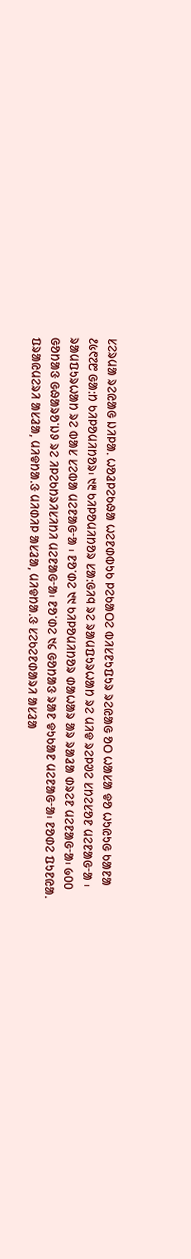ᱥᱮᱨᱢᱟ ᱨᱮᱭᱟᱜ ᱡᱤᱞᱟᱹ ᱦᱚᱲᱞᱮᱠᱷᱟ ᱦᱮᱱᱰᱵᱩᱠ ᱞᱮᱠᱟᱛᱮ ᱵᱤᱥᱱᱩᱯᱩᱨ ᱨᱮᱭᱟᱜ ᱚᱛ ᱦᱟᱥᱟ ᱫᱚ ᱦᱩᱭᱩᱜ ᱠᱟᱱᱟ ᱒᱕᱖᱗᱘ ᱜᱟᱺᱴ ᱠᱤᱞᱚᱢᱤᱴᱚᱨ᱾ ᱑᱓ ᱠᱤᱞᱚᱢᱤᱴᱚᱨ ᱥᱟᱺᱜᱤᱧ ᱨᱮ ᱨᱟᱢᱯᱩᱨᱦᱟᱴ ᱨᱮ ᱢᱤᱫ ᱨᱮᱞᱣᱮ ᱥᱴᱮᱥᱚᱱ ᱢᱮᱱᱟᱜᱼᱟ ᱾ ᱨᱟᱢᱯᱩᱨᱦᱟᱴ ᱨᱮ ᱵᱟᱥ ᱥᱮᱵᱟ ᱢᱮᱱᱟᱜᱼᱟ ᱾ ᱱᱚᱸᱰᱮ ᱑᱑ ᱠᱤᱞᱚᱢᱤᱴᱚᱨ ᱰᱟᱦᱟᱨ ᱟᱨ ᱨᱟᱲᱟ ᱰᱨᱮᱱ ᱢᱮᱱᱟᱜᱼᱟ᱾ ᱙᱐᱐ ᱜᱚᱴᱟᱝ ᱜᱷᱟᱨᱚᱸᱡᱽ ᱨᱮ ᱤᱞᱮᱠᱴᱨᱤᱥᱤᱴᱤ ᱢᱮᱱᱟᱜᱼᱟ᱾ ᱱᱚᱸᱰᱮ ᱑᱔ ᱜᱚᱴᱟᱝ ᱨᱟᱱ ᱫᱩᱠᱟᱱ ᱢᱮᱱᱟᱜᱼᱟ᱾ ᱱᱚᱰᱮ ᱯᱩᱱᱭᱟᱹ ᱯᱨᱟᱭᱢᱮᱨᱤ ᱟᱥᱲᱟ, ᱢᱤᱫᱴᱟᱹᱝ ᱢᱤᱰᱤᱞ ᱟᱥᱲᱟ, ᱢᱤᱫᱴᱟᱹᱝ ᱥᱮᱠᱮᱱᱰᱟᱨᱤ ᱟᱥᱲᱟ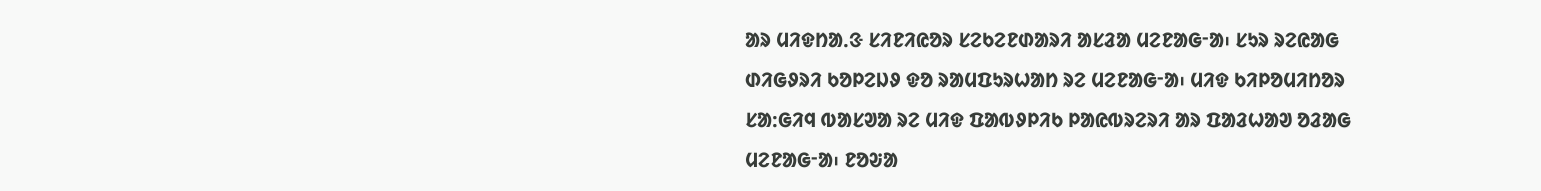ᱟᱨ ᱢᱤᱫᱴᱟᱹᱝ ᱥᱤᱱᱤᱭᱚᱨ ᱥᱮᱠᱮᱱᱰᱟᱨᱤ ᱟᱥᱲᱟ ᱢᱮᱱᱟᱜᱼᱟ᱾ ᱥᱩᱨ ᱨᱮᱭᱟᱜ ᱰᱤᱜᱽᱨᱤ ᱠᱚᱞᱮᱡᱽ ᱫᱚ ᱨᱟᱢᱯᱩᱨᱦᱟᱴ ᱨᱮ ᱢᱮᱱᱟᱜᱼᱟ᱾ ᱢᱤᱫ ᱠᱤᱞᱚᱢᱤᱴᱚᱨ ᱥᱟᱺᱜᱤᱧ ᱵᱟᱥᱣᱟ ᱨᱮ ᱢᱤᱫ ᱯᱟᱵᱽᱞᱤᱠ ᱞᱟᱭᱵᱨᱮᱨᱤ ᱟᱨ ᱯᱟᱲᱦᱟᱣ ᱚᱲᱟᱜ ᱢᱮᱱᱟᱜᱼᱟ᱾ ᱱᱚᱶᱟ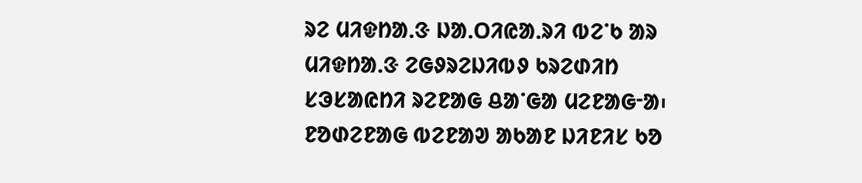ᱨᱮ ᱢᱤᱫᱴᱟᱹᱝ ᱡᱟᱹᱛᱤᱭᱟᱹᱨᱤ ᱵᱮᱸᱠ ᱟᱨ ᱢᱤᱫᱴᱟᱹᱝ ᱮᱜᱽᱨᱮᱡᱤᱵᱽ ᱠᱨᱮᱰᱤᱴ ᱥᱳᱥᱟᱭᱴᱤ ᱨᱮᱱᱟᱜ ᱪᱟᱸᱜᱟ ᱢᱮᱱᱟᱜᱼᱟ᱾ ᱱᱚᱰᱮᱱᱟᱜ ᱵᱮᱱᱟᱣ ᱟᱠᱟᱱ ᱡᱤᱱᱤᱥ ᱠᱚ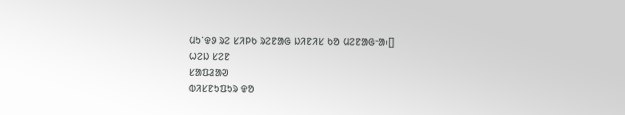ᱢᱩᱸᱫᱽ ᱨᱮ ᱥᱤᱞᱠ ᱨᱮᱱᱟᱜ ᱡᱤᱱᱤᱥ ᱠᱚ ᱢᱮᱱᱟᱜᱼᱟ᱾[]
ᱦᱮᱡ ᱥᱮᱱ
ᱥᱟᱯᱲᱟᱣ
ᱵᱤᱥᱱᱩᱯᱩᱨ ᱫᱚ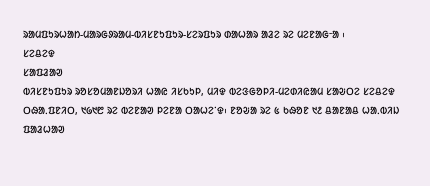ᱨᱟᱢᱯᱩᱨᱦᱟᱴ-ᱢᱟᱨᱜᱽᱨᱟᱢ-ᱵᱤᱥᱱᱩᱯᱩᱨ-ᱥᱮᱨᱯᱩᱨ ᱰᱟᱦᱟᱨ ᱟᱲᱮ ᱨᱮ ᱢᱮᱱᱟᱜᱼᱟ ᱾
ᱥᱮᱪᱮᱫ
ᱥᱟᱯᱲᱟᱣ
ᱵᱤᱥᱱᱩᱯᱩᱨ ᱨᱚᱥᱚᱢᱟᱱᱡᱚᱨᱤ ᱦᱟᱭ ᱤᱥᱠᱩᱞ, ᱢᱤᱫ ᱵᱮᱝᱜᱚᱞᱤ-ᱢᱮᱰᱤᱭᱟᱢ ᱥᱟᱶᱛᱮ ᱥᱮᱪᱮᱫ ᱛᱷᱟᱹᱯᱱᱤᱛ, ᱑᱙᱑᱘ ᱨᱮ ᱵᱮᱱᱟᱣ ᱞᱮᱱᱟ ᱛᱟᱦᱮᱸᱫ᱾ ᱱᱚᱶᱟ ᱨᱮ ᱕ ᱠᱷᱚᱱ ᱑᱒ ᱪᱟᱱᱟᱪ ᱦᱟᱹᱵᱤᱡ ᱯᱟᱲᱦᱟᱣ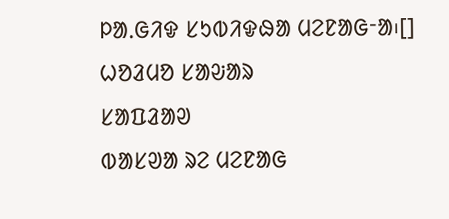ᱞᱟᱹᱜᱤᱫ ᱥᱩᱵᱤᱫᱷᱟ ᱢᱮᱱᱟᱜᱼᱟ᱾[]
ᱦᱚᱲᱢᱚ ᱥᱟᱶᱟᱨ
ᱥᱟᱯᱲᱟᱣ
ᱵᱟᱥᱣᱟ ᱨᱮ ᱢᱮᱱᱟᱜ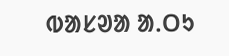ᱵᱟᱥᱣᱟ ᱟᱹᱛᱩ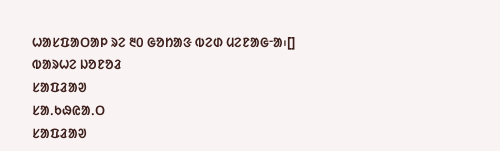ᱦᱟᱥᱯᱟᱛᱟᱞ ᱨᱮ ᱓᱐ ᱜᱚᱴᱟᱝ ᱵᱮᱰ ᱢᱮᱱᱟᱜᱼᱟ᱾[]
ᱵᱟᱨᱦᱮ ᱡᱚᱱᱚᱲ
ᱥᱟᱯᱲᱟᱣ
ᱥᱟᱹᱠᱷᱭᱟᱹᱛ
ᱥᱟᱯᱲᱟᱣ